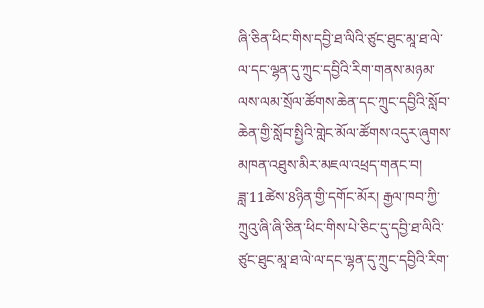ཞི་ཅིན་ཕིང་གིས་དབྱི་ཐ་ལིའི་ཙུང་ཐུང་མཱ་ཐ་ལེ་ལ་དང་ལྷན་དུ་ཀྲུང་དབྱིའི་རིག་གནས་མཉམ་ལས་ལམ་སྲོལ་ཚོགས་ཆེན་དང་ཀྲུང་དབྱིའི་སློབ་ཆེན་གྱི་སློབ་སྤྱིའི་གླེང་མོལ་ཚོགས་འདུར་ཞུགས་མཁན་འཐུས་མིར་མཇལ་འཕྲད་གནང་བ།
ཟླ་11ཚེས་8ཉིན་གྱི་དགོང་མོར། རྒྱལ་ཁབ་ཀྱི་ཀྲུའུ་ཞི་ཞི་ཅིན་ཕིང་གིས་པེ་ཅིང་དུ་དབྱི་ཐ་ལིའི་ཙུང་ཐུང་མཱ་ཐ་ལེ་ལ་དང་ལྷན་དུ་ཀྲུང་དབྱིའི་རིག་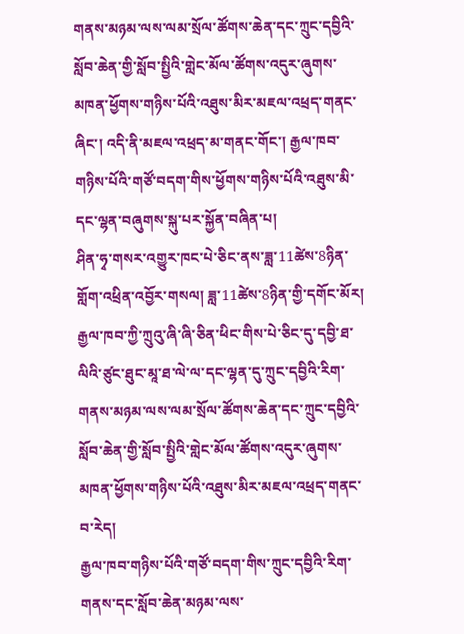གནས་མཉམ་ལས་ལམ་སྲོལ་ཚོགས་ཆེན་དང་ཀྲུང་དབྱིའི་སློབ་ཆེན་གྱི་སློབ་སྤྱིའི་གླེང་མོལ་ཚོགས་འདུར་ཞུགས་མཁན་ཕྱོགས་གཉིས་པོའི་འཐུས་མིར་མཇལ་འཕྲད་གནང་ཞིང་། འདི་ནི་མཇལ་འཕྲད་མ་གནང་གོང་། རྒྱལ་ཁབ་གཉིས་པོའི་གཙོ་བདག་གིས་ཕྱོགས་གཉིས་པོའི་འཐུས་མི་དང་ལྷན་བཞུགས་སྐུ་པར་སྐྱོན་བཞིན་པ།
ཤིན་ཧྭ་གསར་འགྱུར་ཁང་པེ་ཅིང་ནས་ཟླ་11ཚེས་8ཉིན་གློག་འཕྲིན་འབྱོར་གསལ། ཟླ་11ཚེས་8ཉིན་གྱི་དགོང་མོར། རྒྱལ་ཁབ་ཀྱི་ཀྲུའུ་ཞི་ཞི་ཅིན་ཕིང་གིས་པེ་ཅིང་དུ་དབྱི་ཐ་ལིའི་ཙུང་ཐུང་མཱ་ཐ་ལེ་ལ་དང་ལྷན་དུ་ཀྲུང་དབྱིའི་རིག་གནས་མཉམ་ལས་ལམ་སྲོལ་ཚོགས་ཆེན་དང་ཀྲུང་དབྱིའི་སློབ་ཆེན་གྱི་སློབ་སྤྱིའི་གླེང་མོལ་ཚོགས་འདུར་ཞུགས་མཁན་ཕྱོགས་གཉིས་པོའི་འཐུས་མིར་མཇལ་འཕྲད་གནང་བ་རེད།
རྒྱལ་ཁབ་གཉིས་པོའི་གཙོ་བདག་གིས་ཀྲུང་དབྱིའི་རིག་གནས་དང་སློབ་ཆེན་མཉམ་ལས་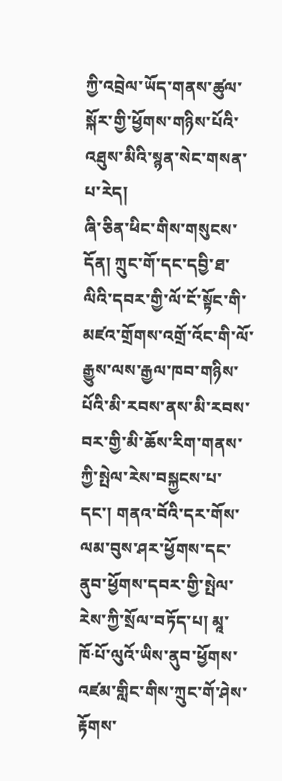ཀྱི་འབྲེལ་ཡོད་གནས་ཚུལ་སྐོར་གྱི་ཕྱོགས་གཉིས་པོའི་འཐུས་མིའི་སྙན་སེང་གསན་པ་རེད།
ཞི་ཅིན་ཕིང་གིས་གསུངས་དོན། ཀྲུང་གོ་དང་དབྱི་ཐ་ལིའི་དབར་གྱི་ལོ་ངོ་སྟོང་གི་མཛའ་གྲོགས་འགྲོ་འོང་གི་ལོ་རྒྱུས་ལས་རྒྱལ་ཁབ་གཉིས་པོའི་མི་རབས་ནས་མི་རབས་བར་གྱི་མི་ཆོས་རིག་གནས་ཀྱི་སྤེལ་རེས་བསྐྱངས་པ་དང་། གནའ་བོའི་དར་གོས་ལམ་བུས་ཤར་ཕྱོགས་དང་ནུབ་ཕྱོགས་དབར་གྱི་སྤེལ་རེས་ཀྱི་སྲོལ་བཏོད་པ། མཱ་ཁོ·པོ་ལུའོ་ཡིས་ནུབ་ཕྱོགས་འཛམ་གླིང་གིས་ཀྲུང་གོ་ཤེས་རྟོགས་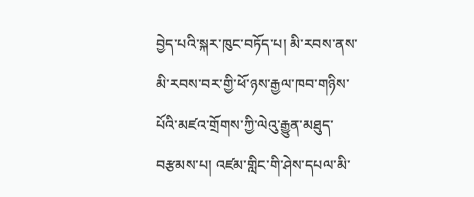བྱེད་པའི་སྐར་ཁུང་བཏོད་པ། མི་རབས་ནས་མི་རབས་བར་གྱི་ཕོ་ཉས་རྒྱལ་ཁབ་གཉིས་པོའི་མཛའ་གྲོགས་ཀྱི་ལེའུ་རྒྱུན་མཐུད་བརྩམས་པ། འཛམ་གླིང་གི་ཤེས་དཔལ་མི་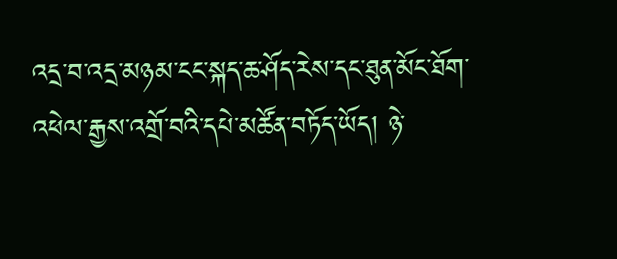འདྲ་བ་འདྲ་མཉམ་ངང་སྐད་ཆ་ཤོད་རེས་དང་ཐུན་མོང་ཐོག་འཕེལ་རྒྱས་འགྲོ་བའི་དཔེ་མཚོན་བཏོད་ཡོད། ཉེ་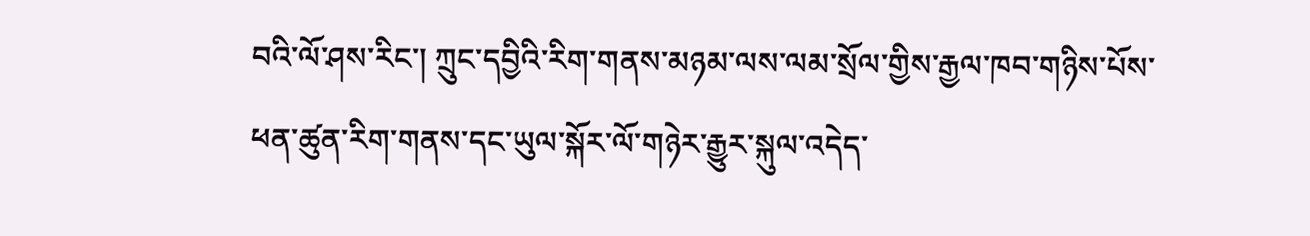བའི་ལོ་ཤས་རིང་། ཀྲུང་དབྱིའི་རིག་གནས་མཉམ་ལས་ལམ་སྲོལ་གྱིས་རྒྱལ་ཁབ་གཉིས་པོས་ཕན་ཚུན་རིག་གནས་དང་ཡུལ་སྐོར་ལོ་གཉེར་རྒྱུར་སྐུལ་འདེད་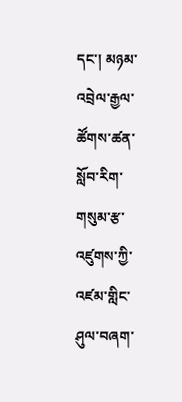དང་། མཉམ་འབྲེལ་རྒྱལ་ཚོགས་ཚན་སློབ་རིག་གསུམ་རྩ་འཛུགས་ཀྱི་འཛམ་གླིང་ཤུལ་བཞག་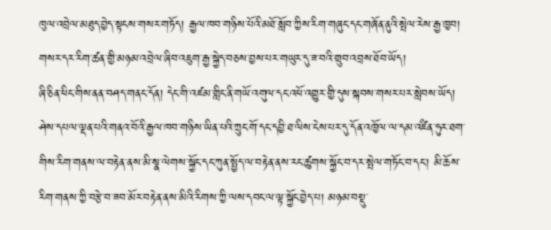ཁུལ་འབྲེལ་མཐུད་བྱེད་སྟངས་གསར་གཏོད། རྒྱལ་ཁབ་གཉིས་པོའི་མཐོ་སློབ་ཀྱིས་རིག་གཞུང་དང་གཞོན་ནུའི་སྤེལ་རེས་རྒྱ་ཁྱབ། གསར་དར་རིག་ཚན་གྱི་མཉམ་འབྲེལ་ཞིབ་འཇུག་རྒྱ་སྐྱེད་བཅས་བྱས་པར་གཡུར་དུ་ཟ་བའི་གྲུབ་འབྲས་ཐོབ་ཡོད།
ཞི་ཅིན་ཕིང་གིས་ནན་བཤད་གནང་དོན། དེང་གི་འཛམ་གླིང་ནི་གཡོ་འགུལ་དང་འཕོ་འགྱུར་གྱི་དུས་སྐབས་གསར་པར་སླེབས་ཡོད། ཤེས་དཔལ་ལྡན་པའི་གནའ་བོའི་རྒྱལ་ཁབ་གཉིས་ཡིན་པའི་ཀྲུང་གོ་དང་དབྱི་ཐ་ལིས་ངེས་པར་དུ་དོན་འཁྱོལ་ལ་དམ་འཛིན་ཧུར་ཐག་གིས་རིག་གནས་ལ་བརྟེན་ནས་མི་སྣ་ལེགས་སྐྱོང་དང་ཀུན་སྤྱོད་ལ་བརྟེན་ནས་རང་ཚུགས་སྐྱོང་བ་དར་སྤེལ་གཏོང་བ་དང་། མི་ཆོས་རིག་གནས་ཀྱི་བརྩེ་བ་ཟབ་མོར་བརྟེན་ནས་མིའི་རིགས་ཀྱི་ལས་དབང་ལ་ལྟ་སྐྱོང་བྱེད་པ། མཉམ་བསྡུ་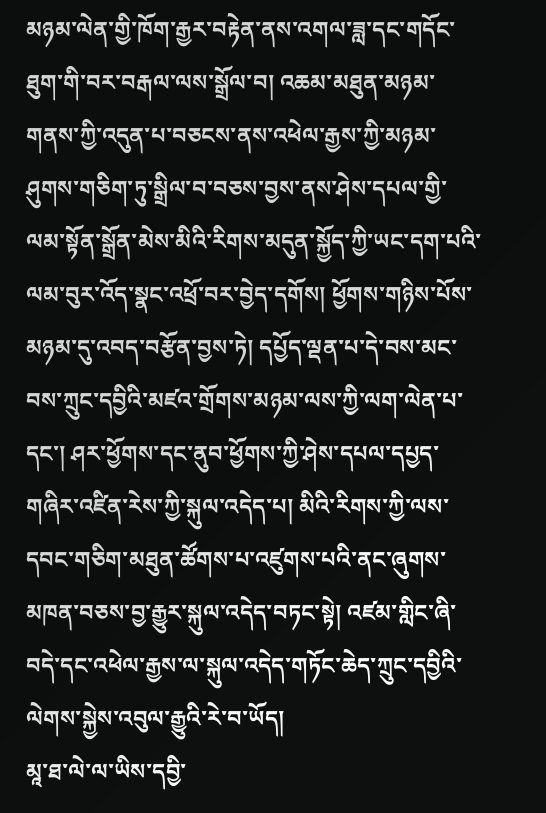མཉམ་ལེན་གྱི་ཁོག་རྒྱར་བརྟེན་ནས་འགལ་ཟླ་དང་གདོང་ཐུག་གི་བར་བརྒལ་ལས་སྒྲོལ་བ། འཆམ་མཐུན་མཉམ་གནས་ཀྱི་འདུན་པ་བཅངས་ནས་འཕེལ་རྒྱས་ཀྱི་མཉམ་ཤུགས་གཅིག་ཏུ་སྒྲིལ་བ་བཅས་བྱས་ནས་ཤེས་དཔལ་གྱི་ལམ་སྟོན་སྒྲོན་མེས་མིའི་རིགས་མདུན་སྐྱོད་ཀྱི་ཡང་དག་པའི་ལམ་བུར་འོད་སྣང་འཕྲོ་བར་བྱེད་དགོས། ཕྱོགས་གཉིས་པོས་མཉམ་དུ་འབད་བརྩོན་བྱས་ཏེ། དཔྱོད་ལྡན་པ་དེ་བས་མང་བས་ཀྲུང་དབྱིའི་མཛའ་གྲོགས་མཉམ་ལས་ཀྱི་ལག་ལེན་པ་དང་། ཤར་ཕྱོགས་དང་ནུབ་ཕྱོགས་ཀྱི་ཤེས་དཔལ་དཔྱད་གཞིར་འཛིན་རེས་ཀྱི་སྐུལ་འདེད་པ། མིའི་རིགས་ཀྱི་ལས་དབང་གཅིག་མཐུན་ཚོགས་པ་འཛུགས་པའི་ནང་ཞུགས་མཁན་བཅས་བྱ་རྒྱུར་སྐུལ་འདེད་བཏང་སྟེ། འཛམ་གླིང་ཞི་བདེ་དང་འཕེལ་རྒྱས་ལ་སྐུལ་འདེད་གཏོང་ཆེད་ཀྲུང་དབྱིའི་ལེགས་སྐྱེས་འབུལ་རྒྱུའི་རེ་བ་ཡོད།
མཱ་ཐ་ལེ་ལ་ཡིས་དབྱི་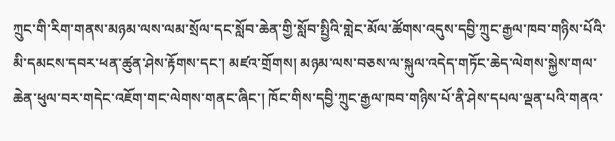ཀྲུང་གི་རིག་གནས་མཉམ་ལས་ལམ་སྲོལ་དང་སློབ་ཆེན་གྱི་སློབ་སྤྱིའི་གླེང་མོལ་ཚོགས་འདུས་དབྱི་ཀྲུང་རྒྱལ་ཁབ་གཉིས་པོའི་མི་དམངས་དབར་ཕན་ཚུན་ཤེས་རྟོགས་དང་། མཛའ་གྲོགས། མཉམ་ལས་བཅས་ལ་སྐུལ་འདེད་གཏོང་ཆེད་ལེགས་སྐྱེས་གལ་ཆེན་ཕུལ་བར་གདེང་འཇོག་གང་ལེགས་གནང་ཞིང་། ཁོང་གིས་དབྱི་ཀྲུང་རྒྱལ་ཁབ་གཉིས་པོ་ནི་ཤེས་དཔལ་ལྡན་པའི་གནའ་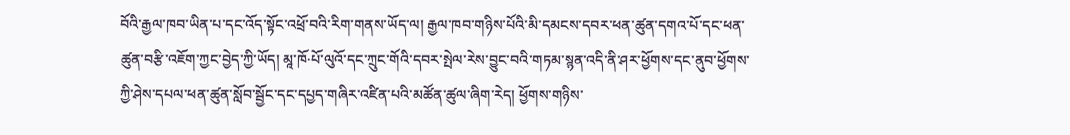བོའི་རྒྱལ་ཁབ་ཡིན་པ་དང་འོད་སྟོང་འཕྲོ་བའི་རིག་གནས་ཡོད་ལ། རྒྱལ་ཁབ་གཉིས་པོའི་མི་དམངས་དབར་ཕན་ཚུན་དགའ་པོ་དང་ཕན་ཚུན་བརྩི་འཇོག་ཀྱང་བྱེད་ཀྱི་ཡོད། མཱ་ཁོ·པོ་ལུའོ་དང་ཀྲུང་གོའི་དབར་སྤེལ་རེས་བྱུང་བའི་གཏམ་སྙན་འདི་ནི་ཤར་ཕྱོགས་དང་ནུབ་ཕྱོགས་ཀྱི་ཤེས་དཔལ་ཕན་ཚུན་སློབ་སྦྱོང་དང་དཔྱད་གཞིར་འཛིན་པའི་མཚོན་ཚུལ་ཞིག་རེད། ཕྱོགས་གཉིས་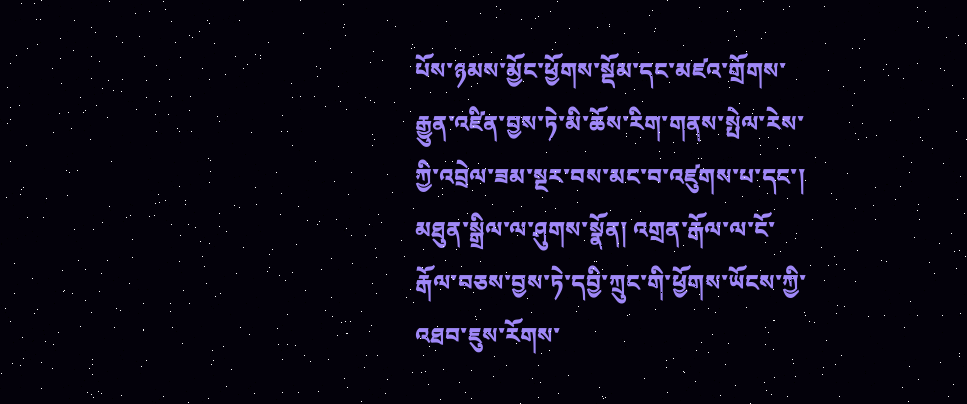པོས་ཉམས་མྱོང་ཕྱོགས་སྡོམ་དང་མཛའ་གྲོགས་རྒྱུན་འཛིན་བྱས་ཏེ་མི་ཆོས་རིག་གནས་སྤེལ་རེས་ཀྱི་འབྲེལ་ཟམ་སྔར་བས་མང་བ་འཛུགས་པ་དང་། མཐུན་སྒྲིལ་ལ་ཤུགས་སྣོན། འགྲན་རྒོལ་ལ་ངོ་རྒོལ་བཅས་བྱས་ཏེ་དབྱི་ཀྲུང་གི་ཕྱོགས་ཡོངས་ཀྱི་འཐབ་ཇུས་རོགས་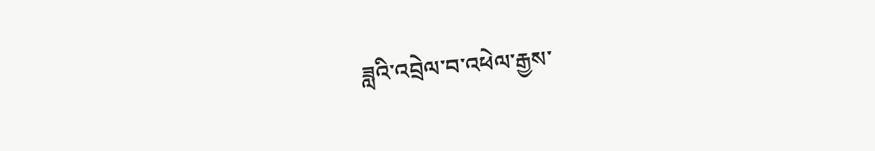ཟླའི་འབྲེལ་བ་འཕེལ་རྒྱས་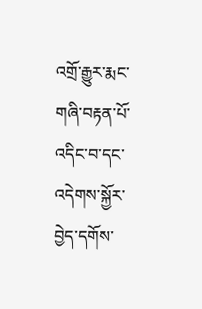འགྲོ་རྒྱུར་རྨང་གཞི་བརྟན་པོ་འདིང་བ་དང་འདེགས་སྐྱོར་བྱེད་དགོས་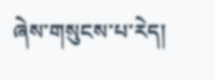ཞེས་གསུངས་པ་རེད།